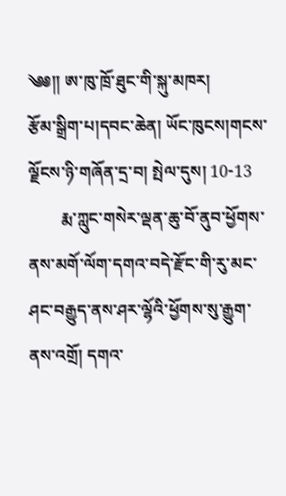༄༅།། ཨ་ཁུ་ཁྲོ་ཐུང་གི་སྐུ་མཁར།
རྩོམ་སྒྲིག་པ།དབང་ཆེན། ཡོང་ཁུངས།གངས་ལྗོངས་ཉི་གཞོན་དྲ་བ། སྤེལ་དུས། 10-13
        རྨ་ཀླུང་གསེར་ལྡན་ཆུ་བོ་ནུབ་ཕྱོགས་ནས་མགོ་ལོག་དགའ་བདེ་རྫོང་གི་རུ་མང་ཤང་བརྒྱུད་ནས་ཤར་ལྷོའི་ཕྱོགས་སུ་རྒྱུག་ནས་འགྲོ། དགའ་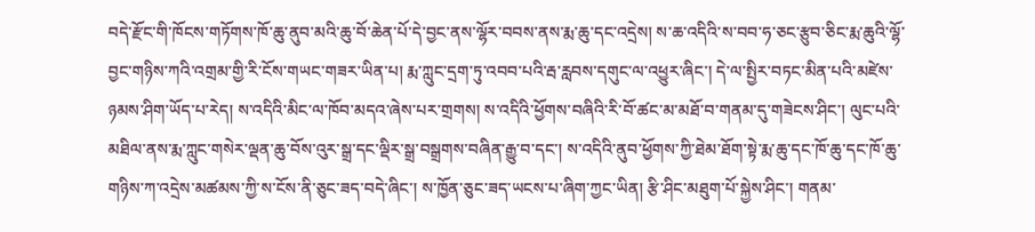བདེ་རྫོང་གི་ཁོངས་གཏོགས་ཁོ་ཆུ་ནུབ་མའི་ཆུ་བོ་ཆེན་པོ་དེ་བྱང་ནས་ལྷོར་བབས་ནས་རྨ་ཆུ་དང་འདྲེས། ས་ཆ་འདིའི་ས་བབ་ཧ་ཅང་རྩུབ་ཅིང་རྨ་ཆུའི་ལྷོ་བྱང་གཉིས་ཀའི་འགྲམ་གྱི་རི་ངོས་གཡང་གཟར་ཡིན་པ། རྨ་ཀླུང་དྲག་ཏུ་འབབ་པའི་རྦ་རླབས་དགུང་ལ་འཕྱུར་ཞིང་། དེ་ལ་སྤྱིར་བཏང་མིན་པའི་མཛེས་ཉམས་ཤིག་ཡོད་པ་རེད། ས་འདིའི་མིང་ལ་ཁོབ་མདའ་ཞེས་པར་གྲགས། ས་འདིའི་ཕྱོགས་བཞིའི་རི་བོ་ཚང་མ་མཐོ་བ་གནམ་དུ་གཟེངས་ཤིང་། ལུང་པའི་མཐིལ་ནས་རྨ་ཀླུང་གསེར་ལྡན་ཆུ་བོས་འུར་སྒྲ་དང་ལྡིར་སྒྲ་བསྒྲགས་བཞིན་རྒྱུ་བ་དང་། ས་འདིའི་ནུབ་ཕྱོགས་ཀྱི་ཐེམ་ཐོག་སྟེ་རྨ་ཆུ་དང་ཁོ་ཆུ་དང་ཁོ་ཆུ་གཉིས་ཀ་འདྲེས་མཚམས་ཀྱི་ས་ངོས་ནི་ཅུང་ཟད་བདེ་ཞིང་། ས་ཁྱོན་ཅུང་ཟད་ཡངས་པ་ཞིག་ཀྱང་ཡིན། རྩི་ཤིང་མཐུག་པོ་སྐྱེས་ཤིང་། གནམ་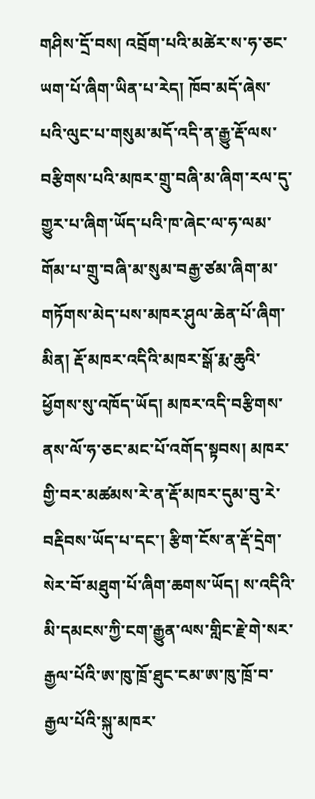གཤིས་དྲོ་བས། འབྲོག་པའི་མཚེར་ས་ཧ་ཅང་ཡག་པོ་ཞིག་ཡིན་པ་རེད། ཁོབ་མདོ་ཞེས་པའི་ལུང་པ་གསུམ་མདོ་འདི་ན་རྒྱུ་རྡོ་ལས་བརྩིགས་པའི་མཁར་གྲུ་བཞི་མ་ཞིག་རལ་དུ་གྱུར་པ་ཞིག་ཡོད་པའི་ཁ་ཞེང་ལ་ཧ་ལམ་གོམ་པ་གྲུ་བཞི་མ་སུམ་བརྒྱ་ཙམ་ཞིག་མ་གཏོགས་མེད་པས་མཁར་ཤུལ་ཆེན་པོ་ཞིག་མིན། རྡོ་མཁར་འདིའི་མཁར་སྒོ་རྨ་ཆུའི་ཕྱོགས་སུ་འཁོད་ཡོད། མཁར་འདི་བརྩིགས་ནས་ལོ་ཧ་ཅང་མང་པོ་འགོད་སྟབས། མཁར་གྱི་བར་མཚམས་རེ་ན་རྡོ་མཁར་དུམ་བུ་རེ་བརྡིབས་ཡོད་པ་དང་། རྩིག་ངོས་ན་རྡོ་དྲེག་སེར་བོ་མཐུག་པོ་ཞིག་ཆགས་ཡོད། ས་འདིའི་མི་དམངས་ཀྱི་ངག་རྒྱུན་ལས་གླིང་རྗེ་གེ་སར་རྒྱལ་པོའི་ཨ་ཁུ་ཁྲོ་ཐུང་ངམ་ཨ་ཁུ་ཁྲོ་བ་རྒྱལ་པོའི་སྐུ་མཁར་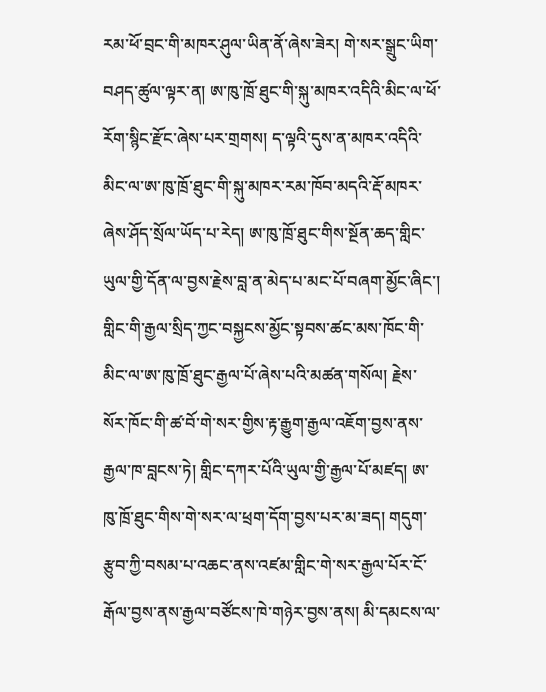རམ་ཕོ་བྲང་གི་མཁར་ཤུལ་ཡིན་ནོ་ཞེས་ཟེར། གེ་སར་སྒྲུང་ཡིག་བཤད་ཚུལ་ལྟར་ན། ཨ་ཁུ་ཁྲོ་ཐུང་གི་སྐུ་མཁར་འདིའི་མིང་ལ་ཕོ་རོག་སྙིང་རྫོང་ཞེས་པར་གྲགས། ད་ལྟའི་དུས་ན་མཁར་འདིའི་མིང་ལ་ཨ་ཁུ་ཁྲོ་ཐུང་གི་སྐུ་མཁར་རམ་ཁོབ་མདའི་རྡོ་མཁར་ཞེས་ཤོད་སྲོལ་ཡོད་པ་རེད། ཨ་ཁུ་ཁྲོ་ཐུང་གིས་སྔོན་ཆད་གླིང་ཡུལ་གྱི་དོན་ལ་བྱས་རྗེས་བླ་ན་མེད་པ་མང་པོ་བཞག་མྱོང་ཞིང་། གླིང་གི་རྒྱལ་སྲིད་ཀྱང་བསྐྱངས་མྱོང་སྟབས་ཚང་མས་ཁོང་གི་མིང་ལ་ཨ་ཁུ་ཁྲོ་ཐུང་རྒྱལ་པོ་ཞེས་པའི་མཚན་གསོལ། རྗེས་སོར་ཁོང་གི་ཚ་བོ་གེ་སར་གྱིས་རྟ་རྒྱུག་རྒྱལ་འཇོག་བྱས་ནས་རྒྱལ་ཁ་བླངས་ཏེ། གླིང་དཀར་པོའི་ཡུལ་གྱི་རྒྱལ་པོ་མཛད། ཨ་ཁུ་ཁྲོ་ཐུང་གིས་གེ་སར་ལ་ཕྲག་དོག་བྱས་པར་མ་ཟད། གདུག་རྩུབ་ཀྱི་བསམ་པ་འཆང་ནས་འཛམ་གླིང་གེ་སར་རྒྱལ་པོར་ངོ་རྒོལ་བྱས་ནས་རྒྱལ་བཙོངས་ཁེ་གཉེར་བྱས་ནས། མི་དམངས་ལ་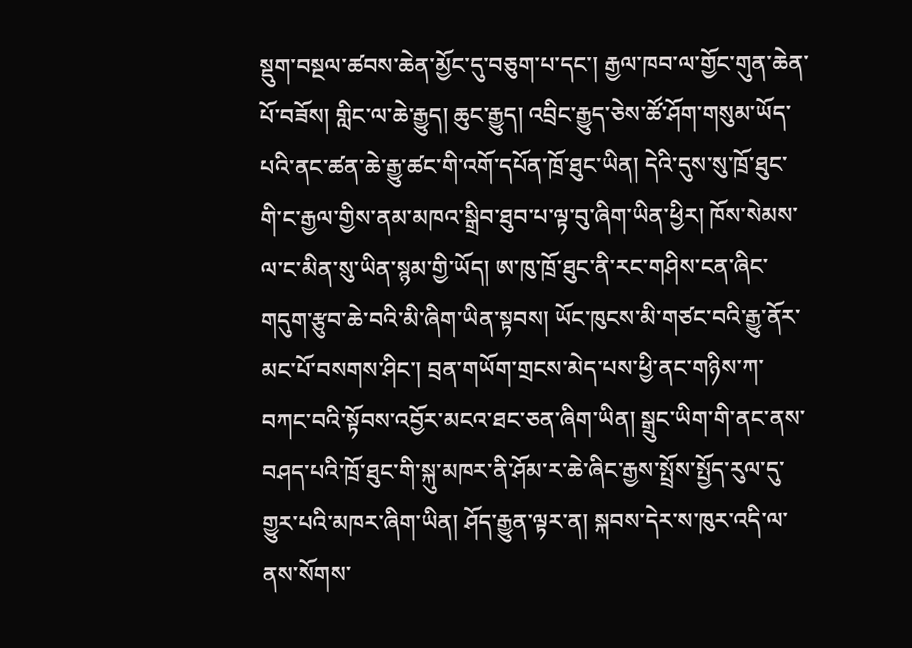སྡུག་བསྔལ་ཚབས་ཆེན་མྱོང་དུ་བཅུག་པ་དང་། རྒྱལ་ཁབ་ལ་གྱོང་གུན་ཆེན་པོ་བཟོས། གླིང་ལ་ཆེ་རྒྱུད། ཆུང་རྒྱུད། འབྲིང་རྒྱུད་ཅེས་ཚོ་ཤོག་གསུམ་ཡོད་པའི་ནང་ཚན་ཆེ་རྒྱུ་ཚང་གི་འགོ་དཔོན་ཁྲོ་ཐུང་ཡིན། དེའི་དུས་སུ་ཁྲོ་ཐུང་གི་ང་རྒྱལ་གྱིས་ནམ་མཁའ་སྒྲིབ་ཐུབ་པ་ལྟ་བུ་ཞིག་ཡིན་ཕྱིར། ཁོས་སེམས་ལ་ང་མིན་སུ་ཡིན་སྙམ་གྱི་ཡོད། ཨ་ཁུ་ཁྲོ་ཐུང་ནི་རང་གཤིས་ངན་ཞིང་གདུག་རྩུབ་ཆེ་བའི་མི་ཞིག་ཡིན་སྟབས། ཡོང་ཁུངས་མི་གཙང་བའི་རྒྱུ་ནོར་མང་པོ་བསགས་ཤིང་། བྲན་གཡོག་གྲངས་མེད་པས་ཕྱི་ནང་གཉིས་ཀ་བཀང་བའི་སྟོབས་འབྱོར་མངའ་ཐང་ཅན་ཞིག་ཡིན། སྒྲུང་ཡིག་གི་ནང་ནས་བཤད་པའི་ཁྲོ་ཐུང་གི་སྐུ་མཁར་ནི་ཤོམ་ར་ཆེ་ཞིང་རྒྱས་སྤྲོས་སྤྱོད་རུལ་དུ་གྱུར་པའི་མཁར་ཞིག་ཡིན། ཤོད་རྒྱུན་ལྟར་ན། སྐབས་དེར་ས་ཁུར་འདི་ལ་ནས་སོགས་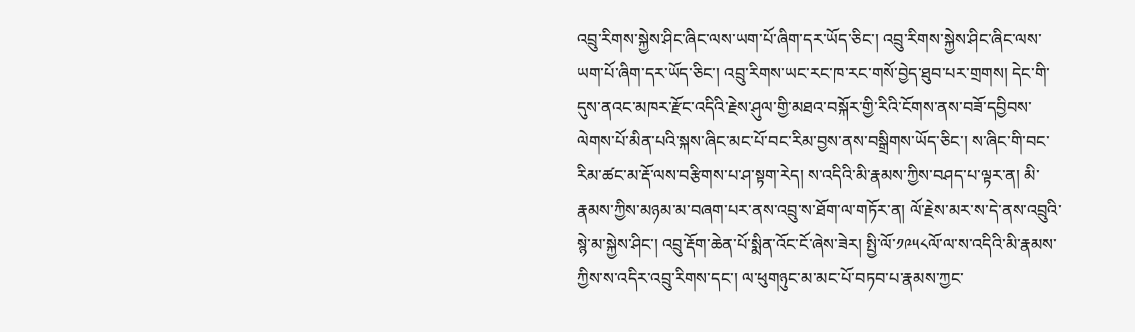འབྲུ་རིགས་སྐྱེས་ཤིང་ཞིང་ལས་ཡག་པོ་ཞིག་དར་ཡོད་ཅིང་། འབྲུ་རིགས་སྐྱེས་ཤིང་ཞིང་ལས་ཡག་པོ་ཞིག་དར་ཡོད་ཅིང་། འབྲུ་རིགས་ཡང་རང་ཁ་རང་གསོ་བྱེད་ཐུབ་པར་གྲགས། དེང་གི་དུས་ནའང་མཁར་རྫོང་འདིའི་རྗེས་ཤུལ་གྱི་མཐའ་བསྐོར་གྱི་རིའི་ངོགས་ནས་བཟོ་དབྱིབས་ལེགས་པོ་མིན་པའི་སྐས་ཞིང་མང་པོ་བང་རིམ་བྱས་ནས་བསྒྲིགས་ཡོད་ཅིང་། ས་ཞིང་གི་བང་རིམ་ཚང་མ་རྡོ་ལས་བརྩིགས་པ་ཤ་སྟག་རེད། ས་འདིའི་མི་རྣམས་ཀྱིས་བཤད་པ་ལྟར་ན། མི་རྣམས་ཀྱིས་མཉམ་མ་བཞག་པར་ནས་འབྲུ་ས་ཐོག་ལ་གཏོར་ན། ལོ་རྗེས་མར་ས་དེ་ནས་འབྲུའི་སྙེ་མ་སྐྱེས་ཤིང་། འབྲུ་རྡོག་ཆེན་པོ་སྨིན་འོང་ངོ་ཞེས་ཟེར། སྤྱི་ལོ་༡༩༥༨ལོ་ལ་ས་འདིའི་མི་རྣམས་ཀྱིས་ས་འདིར་འབྲུ་རིགས་དང་། ལ་ཕུགཉུང་མ་མང་པོ་བཏབ་པ་རྣམས་ཀྱང་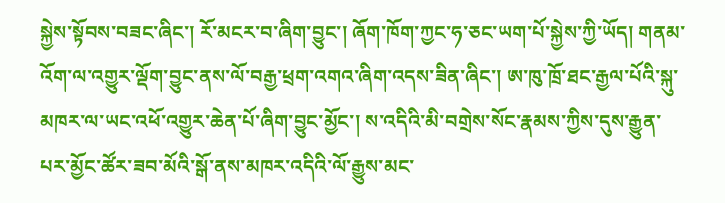སྐྱེས་སྟོབས་བཟང་ཞིང་། རོ་མངར་བ་ཞིག་བྱུང་། ཞོག་ཁོག་ཀྱང་ཧ་ཅང་ཡག་པོ་སྐྱེས་ཀྱི་ཡོད། གནམ་འོག་ལ་འགྱུར་ལྡོག་བྱུང་ནས་ལོ་བརྒྱ་ཕྲག་འགའ་ཞིག་འདས་ཟིན་ཞིང་། ཨ་ཁུ་ཁྲོ་ཐང་རྒྱལ་པོའི་སྐུ་མཁར་ལ་ཡང་འཕོ་འགྱུར་ཆེན་པོ་ཞིག་བྱུང་མྱོང་། ས་འདིའི་མི་བགྲེས་སོང་རྣམས་ཀྱིས་དུས་རྒྱུན་པར་མྱོང་ཚོར་ཟབ་མོའི་སྒོ་ནས་མཁར་འདིའི་ལོ་རྒྱུས་མང་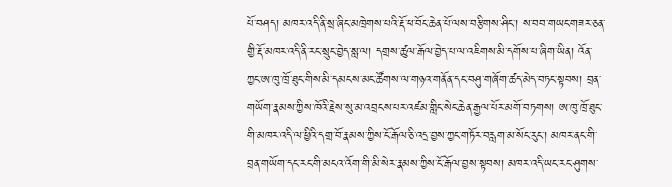པོ་བཤད། མཁར་འདི་ནི་སྲ་ཞིང་མཁྲེགས་པའི་རྡོ་ཕ་བོང་ཆེན་པོ་ལས་བརྩིགས་ཤིང་། ས་བབ་གཡང་གཟར་ཅན་གྱི་རྡོ་མཁར་འདི་ནི་རང་སྲུང་བྱེད་སླ་ལ། དགྲས་ཚུལ་རྒོལ་བྱེད་པ་ལ་འཇིགས་མི་དགོས་པ་ཞིག་ཡིན། འོན་ཀྱང་ཨ་ཁུ་ཁྲོ་ཐུང་གིས་མི་དམངས་མང་ཚོགས་ལ་གཉའ་གནོན་དང་བཤུ་གཞོག་ཚད་མེད་བཏང་སྟབས། བྲན་གཡོག་རྣམས་ཀྱིས་ཁོའི་རྗེས་སུ་མ་འབྲངས་པར་འཛམ་གླིང་སེང་ཆེན་རྒྱལ་པོར་མགོ་བཏགས། ཨ་ཁུ་ཁྲོ་ཐུང་གི་མཁར་འདི་ལ་ཕྱིའི་དགྲ་བོ་རྣམས་ཀྱིས་ངོ་རྒོལ་ཅི་འདྲ་བྱས་ཀྱང་གཏོར་བརླག་མ་སོང་རུང་། མཁར་ནང་གི་བྲན་གཡོག་དང་རང་གི་མངའ་འོག་གི་མི་སེར་རྣམས་ཀྱིས་ངོ་རྒོལ་བྱས་སྟབས། མཁར་འདི་ཡང་རང་ཤུགས་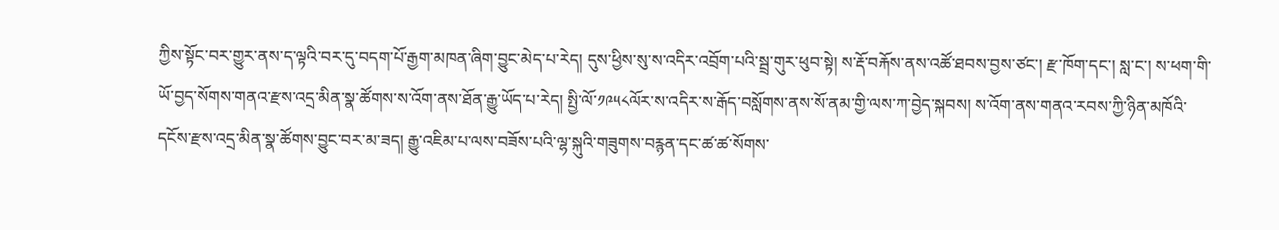ཀྱིས་སྟོང་བར་གྱུར་ནས་ད་ལྟའི་བར་དུ་བདག་པོ་རྒྱག་མཁན་ཞིག་བྱུང་མེད་པ་རེད། དུས་ཕྱིས་སུ་ས་འདིར་འབྲོག་པའི་སྦྲ་གུར་ཕུབ་སྟེ། ས་རྡོ་བརྐོས་ནས་འཚོ་ཐབས་བྱས་ཙང་། རྫ་ཁོག་དང་། སླ་ང་། ས་ཕག་གི་ཡོ་བྱད་སོགས་གནའ་རྫས་འདྲ་མིན་སྣ་ཚོགས་ས་འོག་ནས་ཐོན་རྒྱུ་ཡོད་པ་རེད། སྤྱི་ལོ་༡༩༥༨ལོར་ས་འདིར་ས་རྒོད་བསློགས་ནས་སོ་ནམ་གྱི་ལས་ཀ་བྱེད་སྐབས། ས་འོག་ནས་གནའ་རབས་ཀྱི་ཉིན་མཁོའི་དངོས་རྫས་འདྲ་མིན་སྣ་ཚོགས་བྱུང་བར་མ་ཟད། རྒྱུ་འཇིམ་པ་ལས་བཟོས་པའི་ལྷ་སྐུའི་གཟུགས་བརྙན་དང་ཚ་ཚ་སོགས་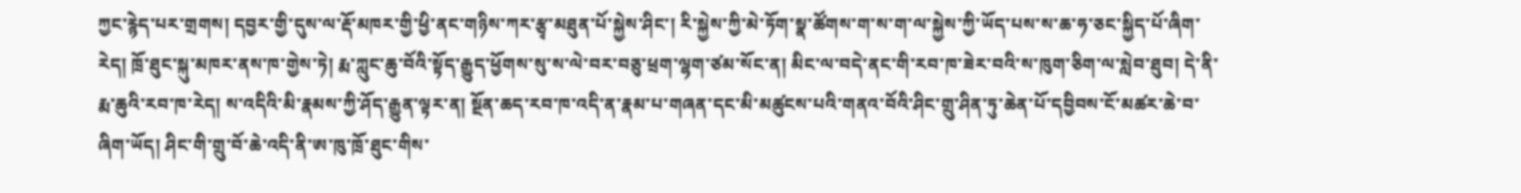ཀྱང་རྙེད་པར་གྲགས། དབྱར་གྱི་དུས་ལ་རྡོ་མཁར་གྱི་ཕྱི་ནང་གཉིས་ཀར་རྩྭ་མཐུན་པོ་སྐྱེས་ཤིང་། རི་སྐྱེས་ཀྱི་མེ་ཏོག་སྣ་ཚོགས་ག་ས་ག་ལ་སྐྱེས་ཀྱི་ཡོད་པས་ས་ཆ་ཧ་ཅང་སྐྱིད་པོ་ཞིག་རེད། ཁྲོ་ཐུང་སྐུ་མཁར་ནས་ཁ་གྱེས་ཏེ། རྨ་ཀླུང་ཆུ་བོའི་སྟོད་རྒྱུད་ཕྱོགས་སུ་ས་ལེ་བར་བཅུ་ཕྲག་ལྷག་ཙམ་སོང་ན། མིང་ལ་བདེ་ནང་གི་རབ་ཁ་ཟེར་བའི་ས་ཁུག་ཅིག་ལ་སླེབ་ཐུབ། དེ་ནི་རྨ་ཆུའི་རབ་ཁ་རེད། ས་འདིའི་མི་རྣམས་ཀྱི་ཤོད་རྒྱུན་ལྟར་ན། སྔོན་ཆད་རབ་ཁ་འདི་ན་རྣམ་པ་གཞན་དང་མི་མཚུངས་པའི་གནའ་བོའི་ཤིང་གྲུ་ཤིན་ཏུ་ཆེན་པོ་དབྱིབས་ངོ་མཚར་ཆེ་བ་ཞིག་ཡོད། ཤིང་གི་གྲུ་བོ་ཆེ་འདི་ནི་ཨ་ཁུ་ཁྲོ་ཐུང་གིས་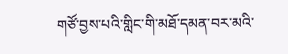གཙོ་བྱས་པའི་གླིང་གི་མཐོ་དམན་བར་མའི་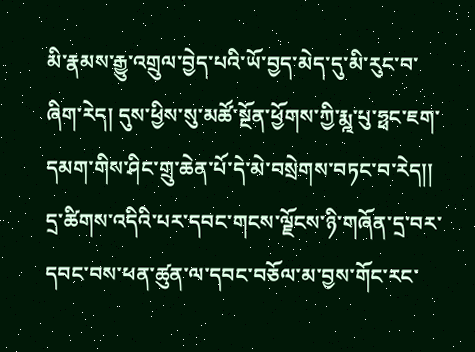མི་རྣམས་རྒྱུ་འགྲུལ་བྱེད་པའི་ཡོ་བྱད་མེད་དུ་མི་རུང་བ་ཞིག་རེད། དུས་ཕྱིས་སུ་མཚོ་སྔོན་ཕྱོགས་ཀྱི་རྨྰ་པུ་ཧྥང་ཇག་དམག་གིས་ཤིང་གྲུ་ཆེན་པོ་དེ་མེ་བསྲེགས་བཏང་བ་རེད།།
དྲ་ཚིགས་འདིའི་པར་དབང་གངས་ལྗོངས་ཉི་གཞོན་དྲ་བར་དབང་བས་ཕན་ཚུན་ལ་དབང་བཅོལ་མ་བྱས་གོང་རང་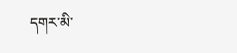དགར་མི་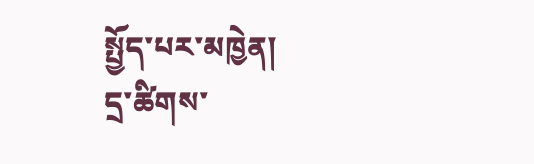སྤྱོད་པར་མཁྱེན།
དྲ་ཚིགས་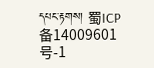དཔང་རྟགས། 蜀ICP备14009601号-1